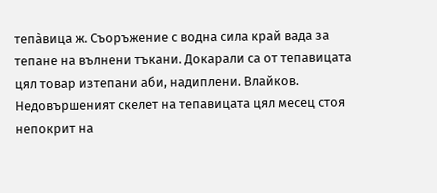тепàвица ж. Съоръжение с водна сила край вада за тепане на вълнени тъкани. Докарали са от тепавицата цял товар изтепани аби, надиплени. Влайков. Недовършеният скелет на тепавицата цял месец стоя непокрит на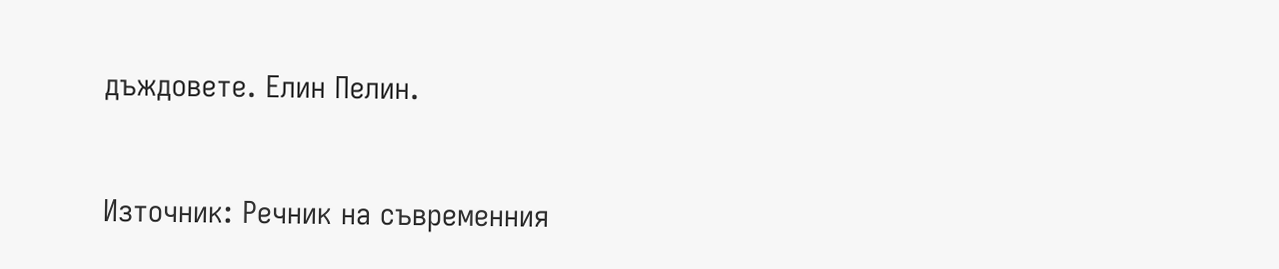дъждовете. Елин Пелин.


Източник: Речник на съвременния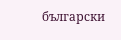български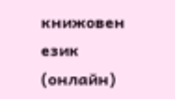книжовен език (онлайн)